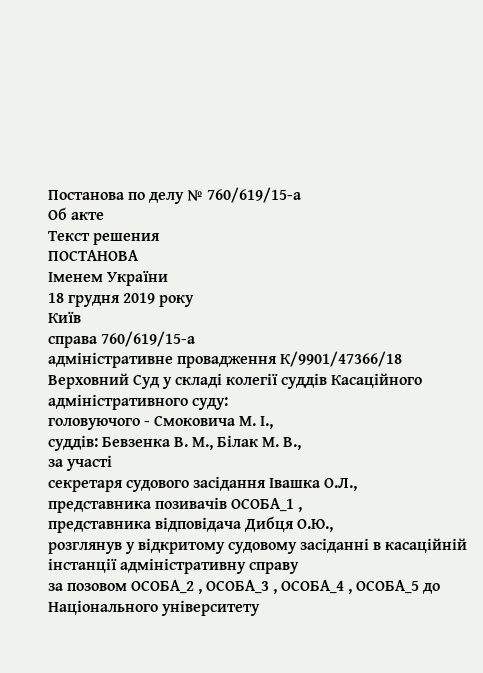Постанова по делу № 760/619/15-а
Об акте
Текст решения
ПОСТАНОВА
Іменем України
18 грудня 2019 року
Київ
справа 760/619/15-а
адміністративне провадження К/9901/47366/18
Верховний Суд у складі колегії суддів Касаційного адміністративного суду:
головуючого - Смоковича М. І.,
суддів: Бевзенка В. М., Білак М. В.,
за участі
секретаря судового засідання Івашка О.Л.,
представника позивачів ОСОБА_1 ,
представника відповідача Дибця О.Ю.,
розглянув у відкритому судовому засіданні в касаційній інстанції адміністративну справу
за позовом ОСОБА_2 , ОСОБА_3 , ОСОБА_4 , ОСОБА_5 до Національного університету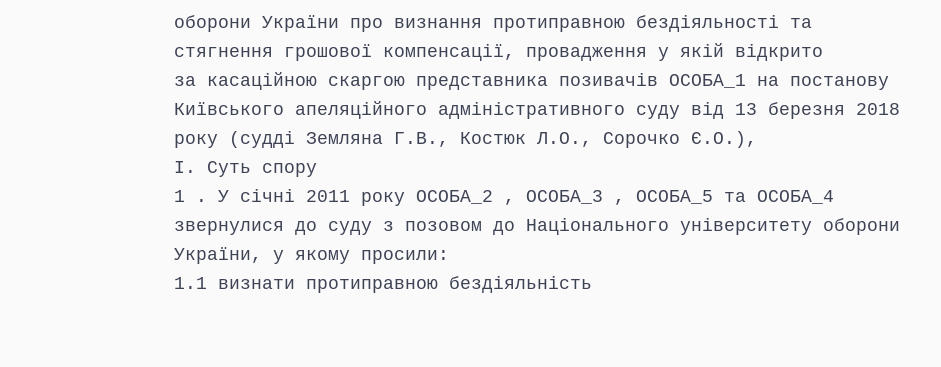оборони України про визнання протиправною бездіяльності та стягнення грошової компенсації, провадження у якій відкрито
за касаційною скаргою представника позивачів ОСОБА_1 на постанову Київського апеляційного адміністративного суду від 13 березня 2018 року (судді Земляна Г.В., Костюк Л.О., Сорочко Є.О.),
І. Суть спору
1 . У січні 2011 року ОСОБА_2 , ОСОБА_3 , ОСОБА_5 та ОСОБА_4 звернулися до суду з позовом до Національного університету оборони України, у якому просили:
1.1 визнати протиправною бездіяльність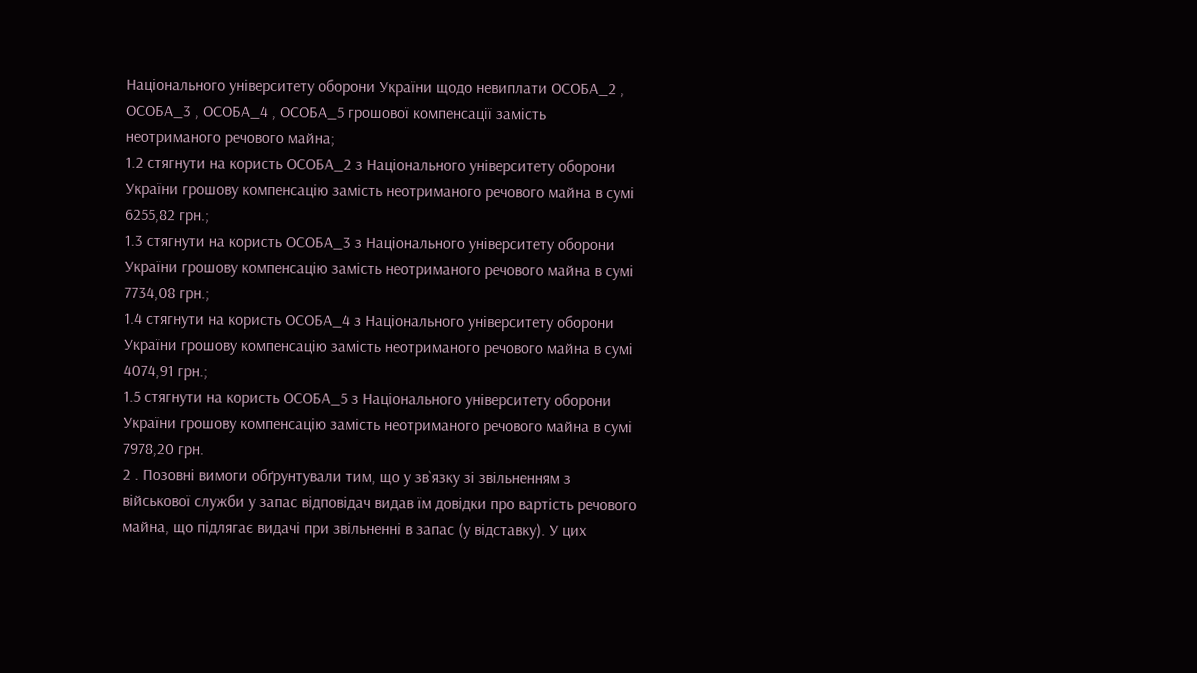Національного університету оборони України щодо невиплати ОСОБА_2 , ОСОБА_3 , ОСОБА_4 , ОСОБА_5 грошової компенсації замість неотриманого речового майна;
1.2 стягнути на користь ОСОБА_2 з Національного університету оборони України грошову компенсацію замість неотриманого речового майна в сумі 6255,82 грн.;
1.3 стягнути на користь ОСОБА_3 з Національного університету оборони України грошову компенсацію замість неотриманого речового майна в сумі 7734,08 грн.;
1.4 стягнути на користь ОСОБА_4 з Національного університету оборони України грошову компенсацію замість неотриманого речового майна в сумі 4074,91 грн.;
1.5 стягнути на користь ОСОБА_5 з Національного університету оборони України грошову компенсацію замість неотриманого речового майна в сумі 7978,20 грн.
2 . Позовні вимоги обґрунтували тим, що у зв`язку зі звільненням з військової служби у запас відповідач видав їм довідки про вартість речового майна, що підлягає видачі при звільненні в запас (у відставку). У цих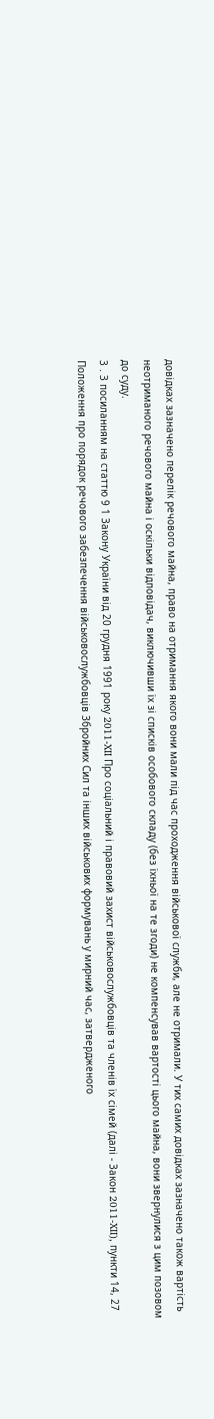довідках зазначено перелік речового майна, право на отримання якого вони мали під час проходження військової служби, але не отримали. У тих самих довідках зазначено також вартість неотриманого речового майна і оскільки відповідач, виключивши їх зі списків особового складу (без їхньої на те згоди) не компенсував вартості цього майна, вони звернулися з цим позовом до суду.
3 . З посиланням на статтю 9 1 Закону України від 20 грудня 1991 року 2011-XII Про соціальний і правовий захист військовослужбовців та членів їх сімей (далі - Закон 2011-XII), пункти 14, 27 Положення про порядок речового забезпечення військовослужбовців Збройних Сил та інших військових формувань у мирний час, затвердженого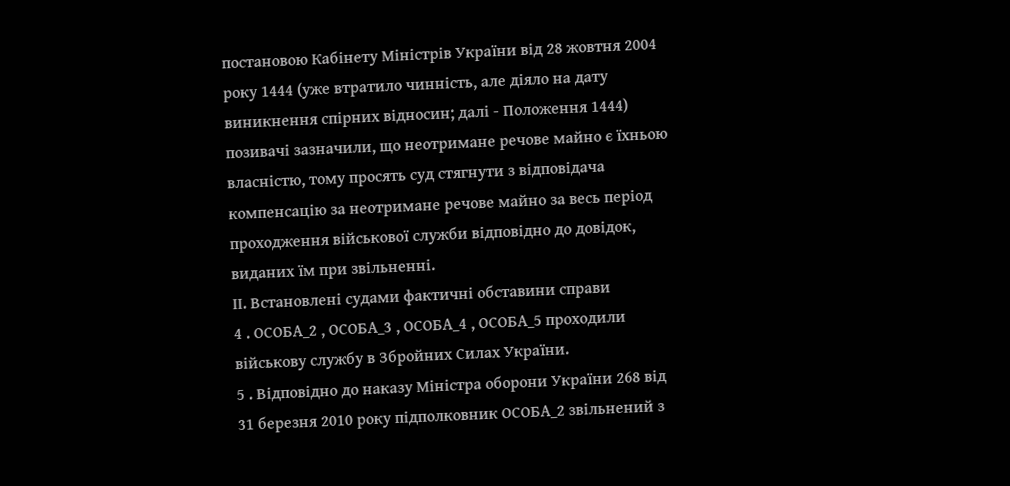постановою Кабінету Міністрів України від 28 жовтня 2004 року 1444 (уже втратило чинність, але діяло на дату виникнення спірних відносин; далі - Положення 1444) позивачі зазначили, що неотримане речове майно є їхньою власністю, тому просять суд стягнути з відповідача компенсацію за неотримане речове майно за весь період проходження військової служби відповідно до довідок, виданих їм при звільненні.
ІІ. Встановлені судами фактичні обставини справи
4 . ОСОБА_2 , ОСОБА_3 , ОСОБА_4 , ОСОБА_5 проходили військову службу в Збройних Силах України.
5 . Відповідно до наказу Міністра оборони України 268 від 31 березня 2010 року підполковник ОСОБА_2 звільнений з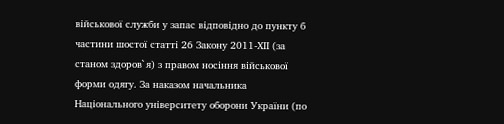військової служби у запас відповідно до пункту б частини шостої статті 26 Закону 2011-ХІІ (за станом здоров`я) з правом носіння військової форми одягу. За наказом начальника Національного університету оборони України (по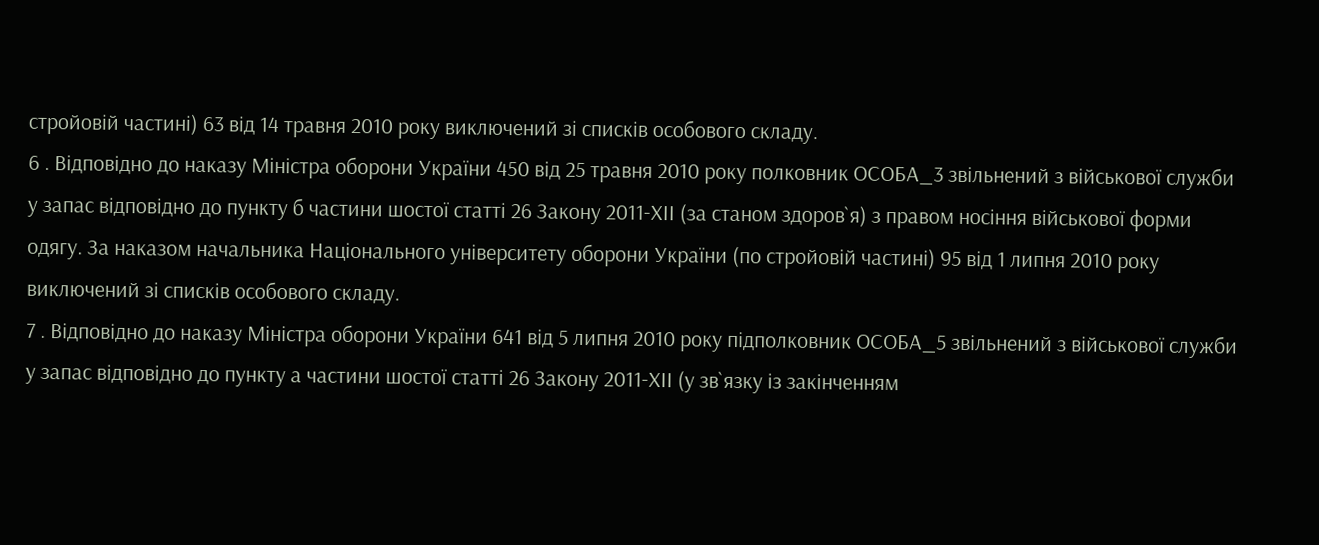стройовій частині) 63 від 14 травня 2010 року виключений зі списків особового складу.
6 . Відповідно до наказу Міністра оборони України 450 від 25 травня 2010 року полковник ОСОБА_3 звільнений з військової служби у запас відповідно до пункту б частини шостої статті 26 Закону 2011-ХІІ (за станом здоров`я) з правом носіння військової форми одягу. За наказом начальника Національного університету оборони України (по стройовій частині) 95 від 1 липня 2010 року виключений зі списків особового складу.
7 . Відповідно до наказу Міністра оборони України 641 від 5 липня 2010 року підполковник ОСОБА_5 звільнений з військової служби у запас відповідно до пункту а частини шостої статті 26 Закону 2011-ХІІ (у зв`язку із закінченням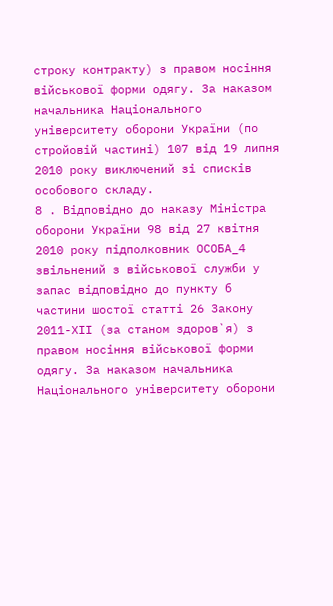строку контракту) з правом носіння військової форми одягу. За наказом начальника Національного університету оборони України (по стройовій частині) 107 від 19 липня 2010 року виключений зі списків особового складу.
8 . Відповідно до наказу Міністра оборони України 98 від 27 квітня 2010 року підполковник ОСОБА_4 звільнений з військової служби у запас відповідно до пункту б частини шостої статті 26 Закону 2011-ХІІ (за станом здоров`я) з правом носіння військової форми одягу. За наказом начальника Національного університету оборони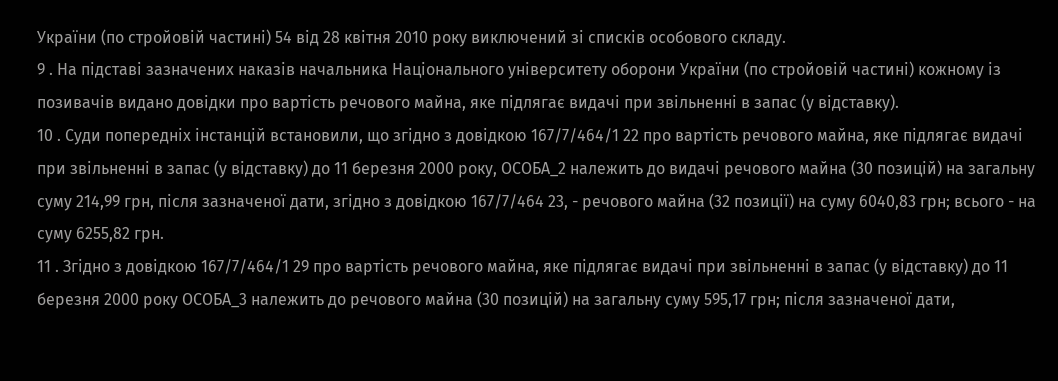України (по стройовій частині) 54 від 28 квітня 2010 року виключений зі списків особового складу.
9 . На підставі зазначених наказів начальника Національного університету оборони України (по стройовій частині) кожному із позивачів видано довідки про вартість речового майна, яке підлягає видачі при звільненні в запас (у відставку).
10 . Суди попередніх інстанцій встановили, що згідно з довідкою 167/7/464/1 22 про вартість речового майна, яке підлягає видачі при звільненні в запас (у відставку) до 11 березня 2000 року, ОСОБА_2 належить до видачі речового майна (30 позицій) на загальну суму 214,99 грн, після зазначеної дати, згідно з довідкою 167/7/464 23, - речового майна (32 позиції) на суму 6040,83 грн; всього - на суму 6255,82 грн.
11 . Згідно з довідкою 167/7/464/1 29 про вартість речового майна, яке підлягає видачі при звільненні в запас (у відставку) до 11 березня 2000 року ОСОБА_3 належить до речового майна (30 позицій) на загальну суму 595,17 грн; після зазначеної дати,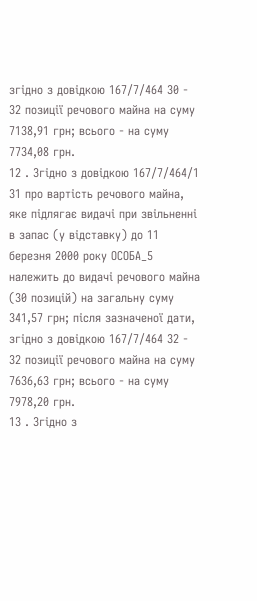згідно з довідкою 167/7/464 30 - 32 позиції речового майна на суму 7138,91 грн; всього - на суму 7734,08 грн.
12 . Згідно з довідкою 167/7/464/1 31 про вартість речового майна, яке підлягає видачі при звільненні в запас (у відставку) до 11 березня 2000 року ОСОБА_5 належить до видачі речового майна (30 позицій) на загальну суму 341,57 грн; після зазначеної дати, згідно з довідкою 167/7/464 32 - 32 позиції речового майна на суму 7636,63 грн; всього - на суму 7978,20 грн.
13 . Згідно з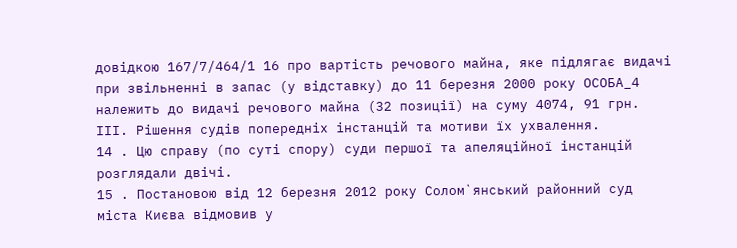довідкою 167/7/464/1 16 про вартість речового майна, яке підлягає видачі при звільненні в запас (у відставку) до 11 березня 2000 року ОСОБА_4 належить до видачі речового майна (32 позиції) на суму 4074, 91 грн.
ІІІ. Рішення судів попередніх інстанцій та мотиви їх ухвалення.
14 . Цю справу (по суті спору) суди першої та апеляційної інстанцій розглядали двічі.
15 . Постановою від 12 березня 2012 року Солом`янський районний суд міста Києва відмовив у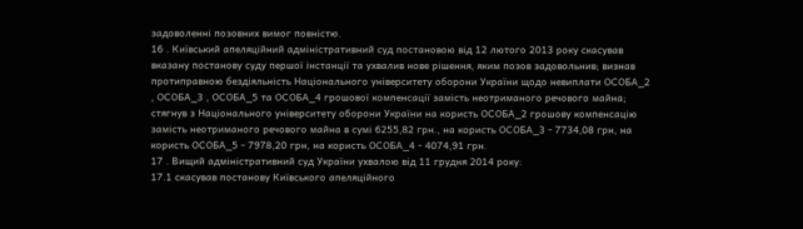задоволенні позовних вимог повністю.
16 . Київський апеляційний адміністративний суд постановою від 12 лютого 2013 року скасував вказану постанову суду першої інстанції та ухвалив нове рішення, яким позов задовольнив; визнав протиправною бездіяльність Національного університету оборони України щодо невиплати ОСОБА_2 , ОСОБА_3 , ОСОБА_5 та ОСОБА_4 грошової компенсації замість неотриманого речового майна; стягнув з Національного університету оборони України на користь ОСОБА_2 грошову компенсацію замість неотриманого речового майна в сумі 6255,82 грн., на користь ОСОБА_3 - 7734,08 грн, на користь ОСОБА_5 - 7978,20 грн, на користь ОСОБА_4 - 4074,91 грн.
17 . Вищий адміністративний суд України ухвалою від 11 грудня 2014 року:
17.1 скасував постанову Київського апеляційного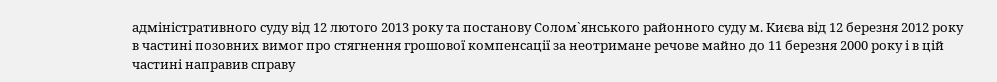адміністративного суду від 12 лютого 2013 року та постанову Солом`янського районного суду м. Києва від 12 березня 2012 року в частині позовних вимог про стягнення грошової компенсації за неотримане речове майно до 11 березня 2000 року і в цій частині направив справу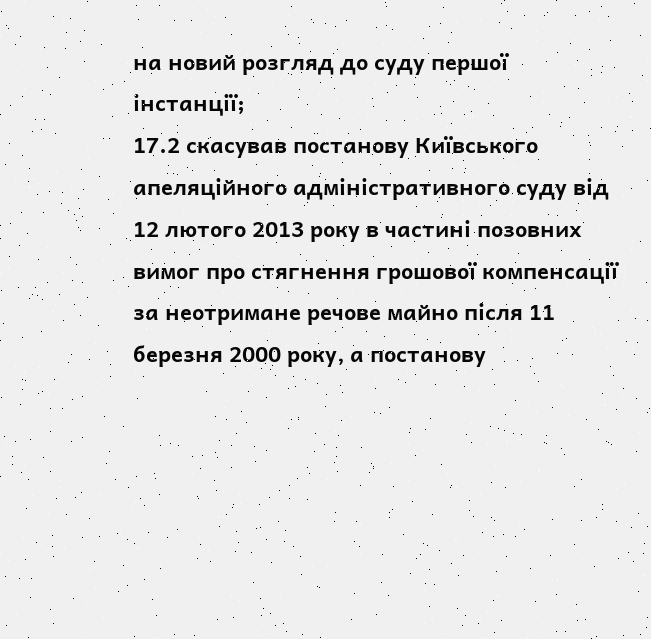на новий розгляд до суду першої інстанції;
17.2 скасував постанову Київського апеляційного адміністративного суду від 12 лютого 2013 року в частині позовних вимог про стягнення грошової компенсації за неотримане речове майно після 11 березня 2000 року, а постанову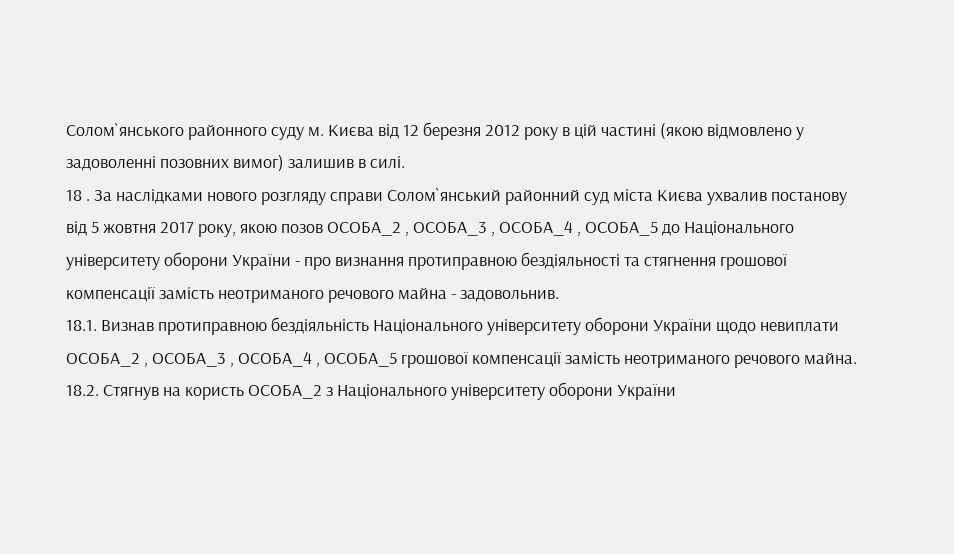Солом`янського районного суду м. Києва від 12 березня 2012 року в цій частині (якою відмовлено у задоволенні позовних вимог) залишив в силі.
18 . За наслідками нового розгляду справи Солом`янський районний суд міста Києва ухвалив постанову від 5 жовтня 2017 року, якою позов ОСОБА_2 , ОСОБА_3 , ОСОБА_4 , ОСОБА_5 до Національного університету оборони України - про визнання протиправною бездіяльності та стягнення грошової компенсації замість неотриманого речового майна - задовольнив.
18.1. Визнав протиправною бездіяльність Національного університету оборони України щодо невиплати ОСОБА_2 , ОСОБА_3 , ОСОБА_4 , ОСОБА_5 грошової компенсації замість неотриманого речового майна.
18.2. Стягнув на користь ОСОБА_2 з Національного університету оборони України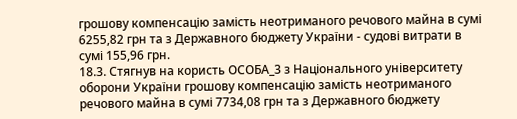грошову компенсацію замість неотриманого речового майна в сумі 6255,82 грн та з Державного бюджету України - судові витрати в сумі 155,96 грн.
18.3. Стягнув на користь ОСОБА_3 з Національного університету оборони України грошову компенсацію замість неотриманого речового майна в сумі 7734,08 грн та з Державного бюджету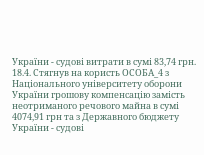України - судові витрати в сумі 83,74 грн.
18.4. Стягнув на користь ОСОБА_4 з Національного університету оборони України грошову компенсацію замість неотриманого речового майна в сумі 4074,91 грн та з Державного бюджету України - судові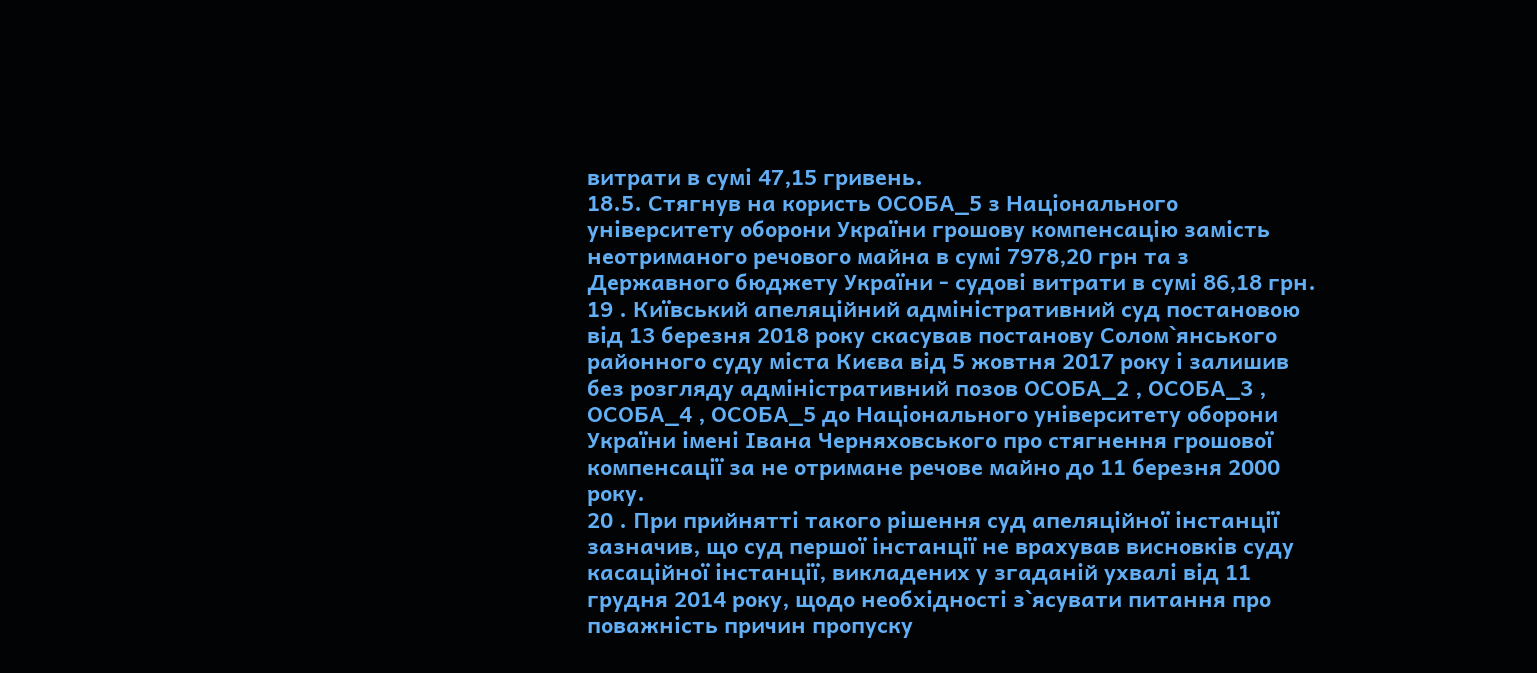витрати в сумі 47,15 гривень.
18.5. Стягнув на користь ОСОБА_5 з Національного університету оборони України грошову компенсацію замість неотриманого речового майна в сумі 7978,20 грн та з Державного бюджету України - судові витрати в сумі 86,18 грн.
19 . Київський апеляційний адміністративний суд постановою від 13 березня 2018 року скасував постанову Солом`янського районного суду міста Києва від 5 жовтня 2017 року і залишив без розгляду адміністративний позов ОСОБА_2 , ОСОБА_3 , ОСОБА_4 , ОСОБА_5 до Національного університету оборони України імені Івана Черняховського про стягнення грошової компенсації за не отримане речове майно до 11 березня 2000 року.
20 . При прийнятті такого рішення суд апеляційної інстанції зазначив, що суд першої інстанції не врахував висновків суду касаційної інстанції, викладених у згаданій ухвалі від 11 грудня 2014 року, щодо необхідності з`ясувати питання про поважність причин пропуску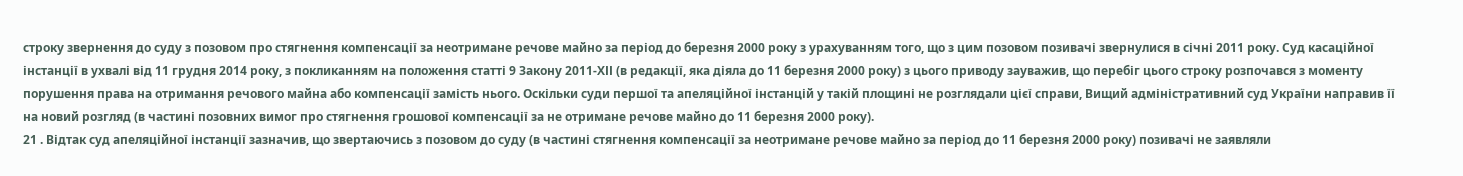строку звернення до суду з позовом про стягнення компенсації за неотримане речове майно за період до березня 2000 року з урахуванням того, що з цим позовом позивачі звернулися в січні 2011 року. Суд касаційної інстанції в ухвалі від 11 грудня 2014 року, з покликанням на положення статті 9 Закону 2011-ХІІ (в редакції, яка діяла до 11 березня 2000 року) з цього приводу зауважив, що перебіг цього строку розпочався з моменту порушення права на отримання речового майна або компенсації замість нього. Оскільки суди першої та апеляційної інстанцій у такій площині не розглядали цієї справи, Вищий адміністративний суд України направив її на новий розгляд (в частині позовних вимог про стягнення грошової компенсації за не отримане речове майно до 11 березня 2000 року).
21 . Відтак суд апеляційної інстанції зазначив, що звертаючись з позовом до суду (в частині стягнення компенсації за неотримане речове майно за період до 11 березня 2000 року) позивачі не заявляли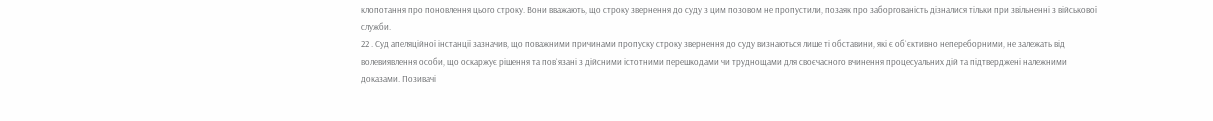клопотання про поновлення цього строку. Вони вважають, що строку звернення до суду з цим позовом не пропустили, позаяк про заборгованість дізналися тільки при звільненні з військової служби.
22 . Суд апеляційної інстанції зазначив, що поважними причинами пропуску строку звернення до суду визнаються лише ті обставини, які є об`єктивно непереборними, не залежать від волевиявлення особи, що оскаржує рішення та пов`язані з дійсними істотними перешкодами чи труднощами для своєчасного вчинення процесуальних дій та підтверджені належними доказами. Позивачі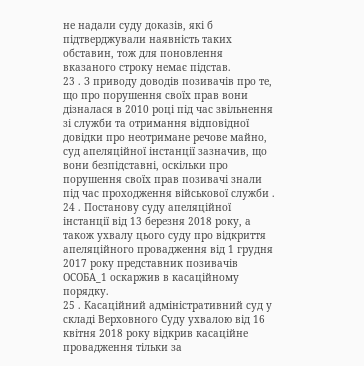не надали суду доказів, які б підтверджували наявність таких обставин, тож для поновлення вказаного строку немає підстав.
23 . З приводу доводів позивачів про те, що про порушення своїх прав вони дізналася в 2010 році під час звільнення зі служби та отримання відповідної довідки про неотримане речове майно, суд апеляційної інстанції зазначив, що вони безпідставні, оскільки про порушення своїх прав позивачі знали під час проходження військової служби .
24 . Постанову суду апеляційної інстанції від 13 березня 2018 року, а також ухвалу цього суду про відкриття апеляційного провадження від 1 грудня 2017 року представник позивачів ОСОБА_1 оскаржив в касаційному порядку.
25 . Касаційний адміністративний суд у складі Верховного Суду ухвалою від 16 квітня 2018 року відкрив касаційне провадження тільки за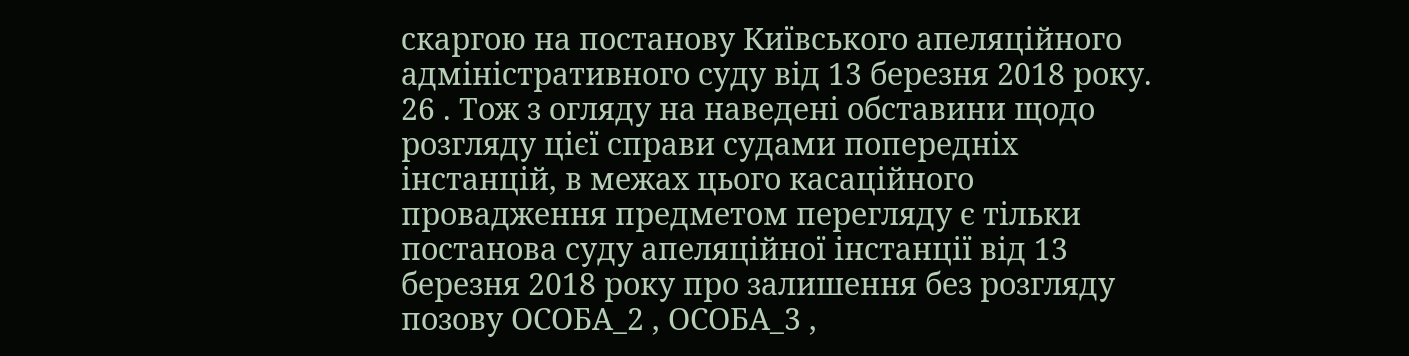скаргою на постанову Київського апеляційного адміністративного суду від 13 березня 2018 року.
26 . Тож з огляду на наведені обставини щодо розгляду цієї справи судами попередніх інстанцій, в межах цього касаційного провадження предметом перегляду є тільки постанова суду апеляційної інстанції від 13 березня 2018 року про залишення без розгляду позову ОСОБА_2 , ОСОБА_3 ,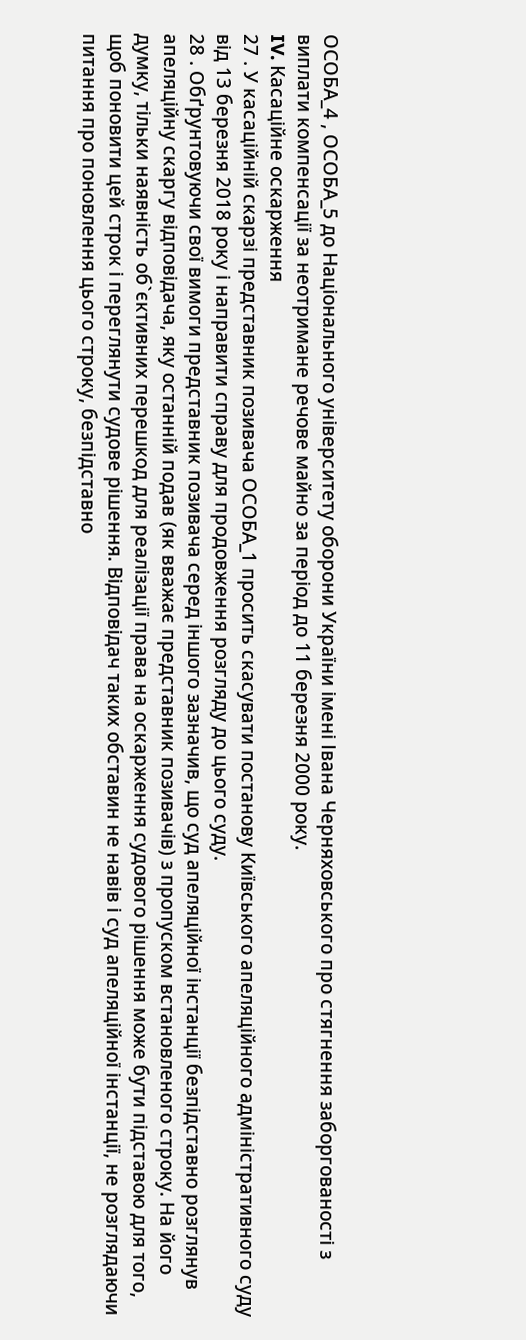ОСОБА_4 , ОСОБА_5 до Національного університету оборони України імені Івана Черняховського про стягнення заборгованості з виплати компенсації за неотримане речове майно за період до 11 березня 2000 року.
IV. Касаційне оскарження
27 . У касаційній скарзі представник позивача ОСОБА_1 просить скасувати постанову Київського апеляційного адміністративного суду від 13 березня 2018 року і направити справу для продовження розгляду до цього суду.
28 . Обґрунтовуючи свої вимоги представник позивача серед іншого зазначив, що суд апеляційної інстанції безпідставно розглянув апеляційну скаргу відповідача, яку останній подав (як вважає представник позивачів) з пропуском встановленого строку. На його думку, тільки наявність об`єктивних перешкод для реалізації права на оскарження судового рішення може бути підставою для того, щоб поновити цей строк і переглянути судове рішення. Відповідач таких обставин не навів і суд апеляційної інстанції, не розглядаючи питання про поновлення цього строку, безпідставно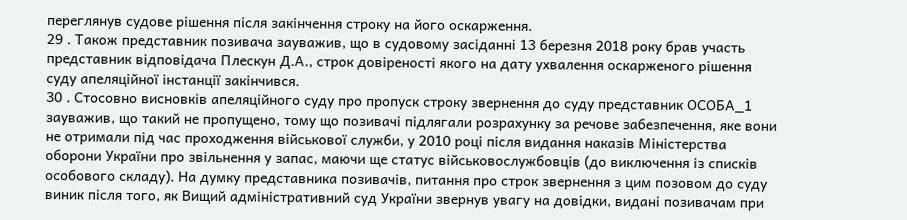переглянув судове рішення після закінчення строку на його оскарження.
29 . Також представник позивача зауважив, що в судовому засіданні 13 березня 2018 року брав участь представник відповідача Плескун Д.А., строк довіреності якого на дату ухвалення оскарженого рішення суду апеляційної інстанції закінчився.
30 . Стосовно висновків апеляційного суду про пропуск строку звернення до суду представник ОСОБА_1 зауважив, що такий не пропущено, тому що позивачі підлягали розрахунку за речове забезпечення, яке вони не отримали під час проходження військової служби, у 2010 році після видання наказів Міністерства оборони України про звільнення у запас, маючи ще статус військовослужбовців (до виключення із списків особового складу). На думку представника позивачів, питання про строк звернення з цим позовом до суду виник після того, як Вищий адміністративний суд України звернув увагу на довідки, видані позивачам при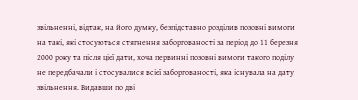звільненні, відтак, на його думку, безпідставно розділив позовні вимоги на такі, які стосуються стягнення заборгованості за період до 11 березня 2000 року та після цієї дати, хоча первинні позовні вимоги такого поділу не передбачали і стосувалися всієї заборгованості, яка існувала на дату звільнення. Видавши по дві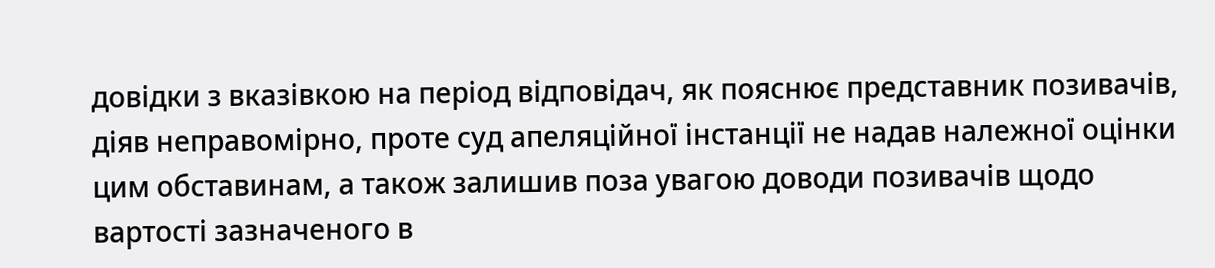довідки з вказівкою на період відповідач, як пояснює представник позивачів, діяв неправомірно, проте суд апеляційної інстанції не надав належної оцінки цим обставинам, а також залишив поза увагою доводи позивачів щодо вартості зазначеного в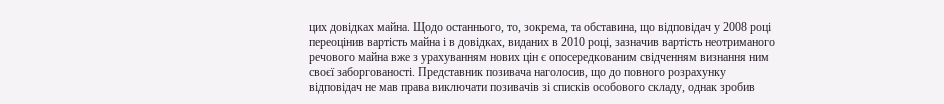цих довідках майна. Щодо останнього, то, зокрема, та обставина, що відповідач у 2008 році переоцінив вартість майна і в довідках, виданих в 2010 році, зазначив вартість неотриманого речового майна вже з урахуванням нових цін є опосередкованим свідченням визнання ним своєї заборгованості. Представник позивача наголосив, що до повного розрахунку відповідач не мав права виключати позивачів зі списків особового складу, однак зробив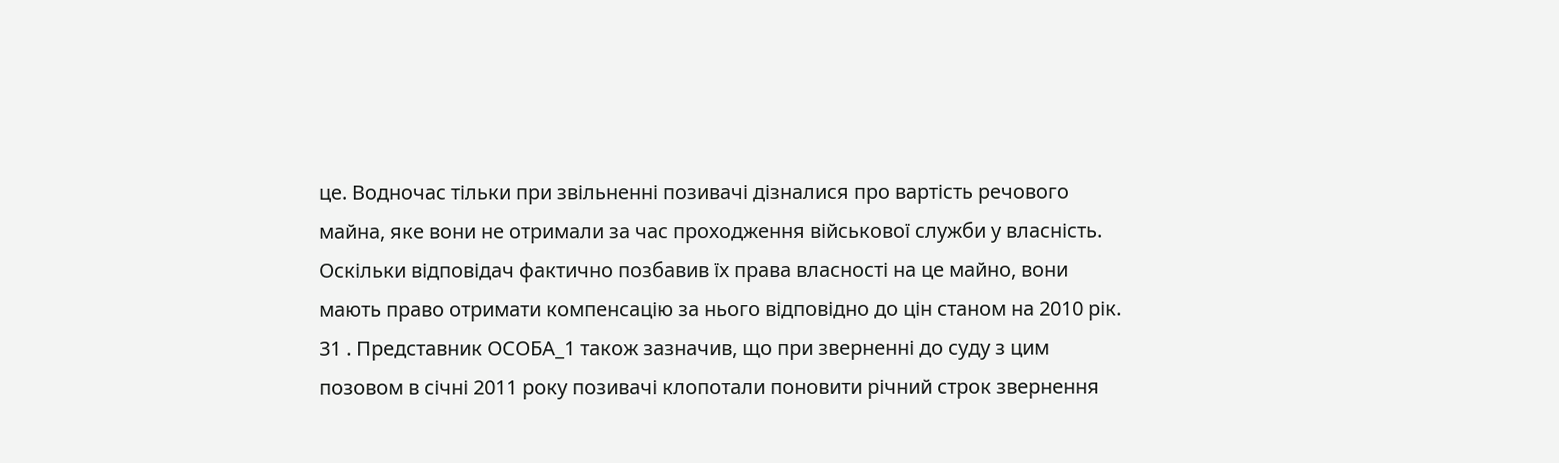це. Водночас тільки при звільненні позивачі дізналися про вартість речового майна, яке вони не отримали за час проходження військової служби у власність. Оскільки відповідач фактично позбавив їх права власності на це майно, вони мають право отримати компенсацію за нього відповідно до цін станом на 2010 рік.
31 . Представник ОСОБА_1 також зазначив, що при зверненні до суду з цим позовом в січні 2011 року позивачі клопотали поновити річний строк звернення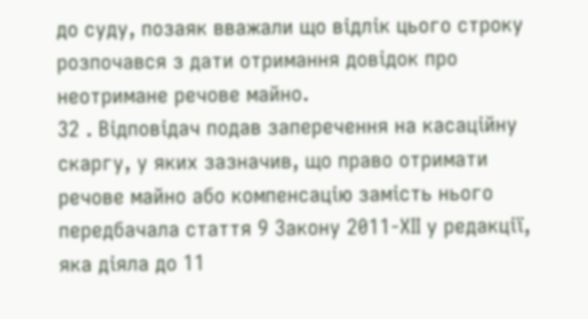до суду, позаяк вважали що відлік цього строку розпочався з дати отримання довідок про неотримане речове майно.
32 . Відповідач подав заперечення на касаційну скаргу, у яких зазначив, що право отримати речове майно або компенсацію замість нього передбачала стаття 9 Закону 2011-ХІІ у редакції, яка діяла до 11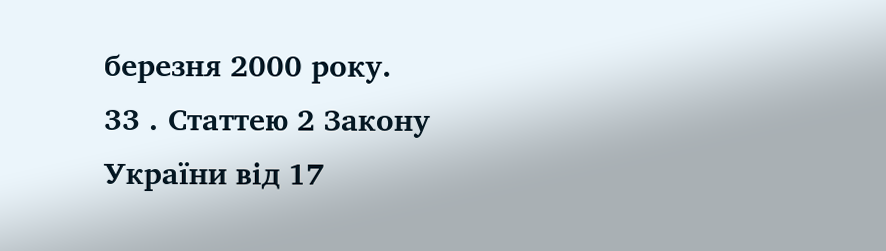березня 2000 року.
33 . Статтею 2 Закону України від 17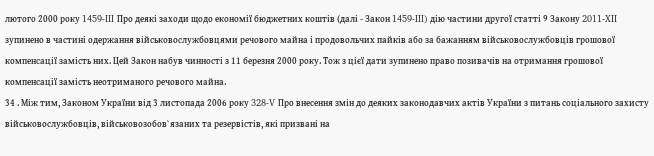лютого 2000 року 1459-III Про деякі заходи щодо економії бюджетних коштів (далі - Закон 1459-III) дію частини другої статті 9 Закону 2011-XII зупинено в частині одержання військовослужбовцями речового майна і продовольчих пайків або за бажанням військовослужбовців грошової компенсації замість них. Цей Закон набув чинності з 11 березня 2000 року. Тож з цієї дати зупинено право позивачів на отримання грошової компенсації замість неотриманого речового майна.
34 . Між тим, Законом України від 3 листопада 2006 року 328-V Про внесення змін до деяких законодавчих актів України з питань соціального захисту військовослужбовців, військовозобов`язаних та резервістів, які призвані на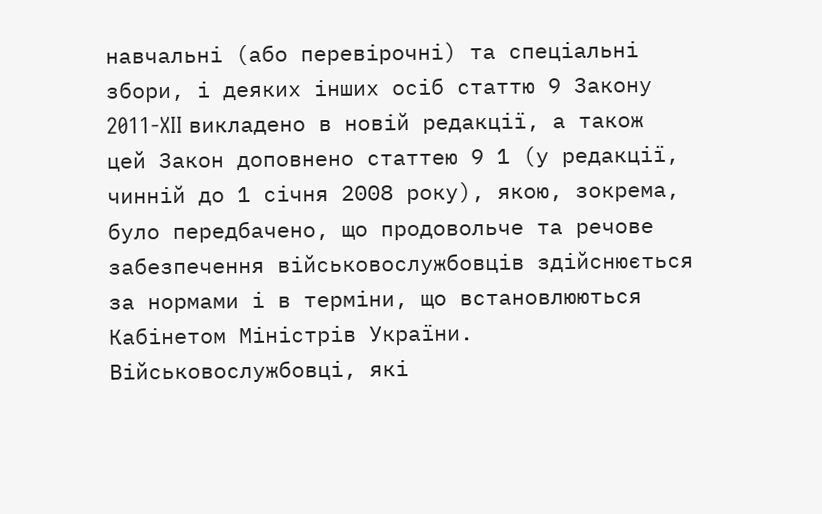навчальні (або перевірочні) та спеціальні збори, і деяких інших осіб статтю 9 Закону 2011-XII викладено в новій редакції, а також цей Закон доповнено статтею 9 1 (у редакції, чинній до 1 січня 2008 року), якою, зокрема, було передбачено, що продовольче та речове забезпечення військовослужбовців здійснюється за нормами і в терміни, що встановлюються Кабінетом Міністрів України. Військовослужбовці, які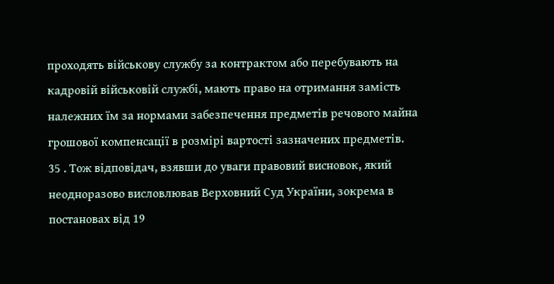проходять військову службу за контрактом або перебувають на кадровій військовій службі, мають право на отримання замість належних їм за нормами забезпечення предметів речового майна грошової компенсації в розмірі вартості зазначених предметів.
35 . Тож відповідач, взявши до уваги правовий висновок, який неодноразово висловлював Верховний Суд України, зокрема в постановах від 19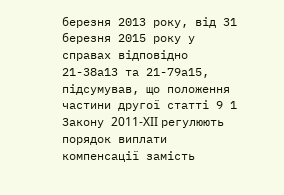березня 2013 року, від 31 березня 2015 року у справах відповідно 21-38а13 та 21-79а15, підсумував, що положення частини другої статті 9 1 Закону 2011-XII регулюють порядок виплати компенсації замість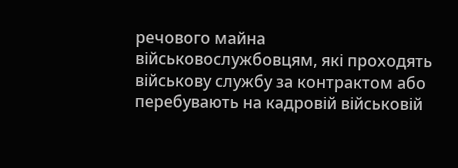речового майна військовослужбовцям, які проходять військову службу за контрактом або перебувають на кадровій військовій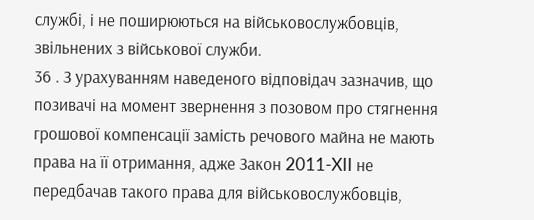службі, і не поширюються на військовослужбовців, звільнених з військової служби.
36 . З урахуванням наведеного відповідач зазначив, що позивачі на момент звернення з позовом про стягнення грошової компенсації замість речового майна не мають права на її отримання, адже Закон 2011-XII не передбачав такого права для військовослужбовців,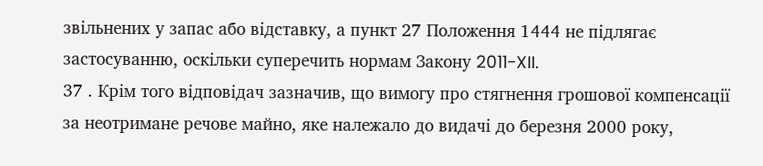звільнених у запас або відставку, а пункт 27 Положення 1444 не підлягає застосуванню, оскільки суперечить нормам Закону 2011-XII.
37 . Крім того відповідач зазначив, що вимогу про стягнення грошової компенсації за неотримане речове майно, яке належало до видачі до березня 2000 року,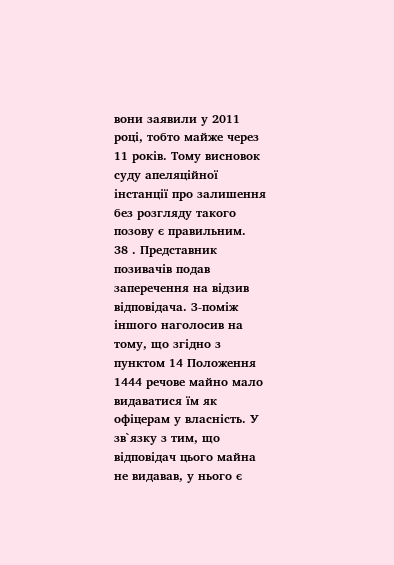вони заявили у 2011 році, тобто майже через 11 років. Тому висновок суду апеляційної інстанції про залишення без розгляду такого позову є правильним.
38 . Представник позивачів подав заперечення на відзив відповідача. З-поміж іншого наголосив на тому, що згідно з пунктом 14 Положення 1444 речове майно мало видаватися їм як офіцерам у власність. У зв`язку з тим, що відповідач цього майна не видавав, у нього є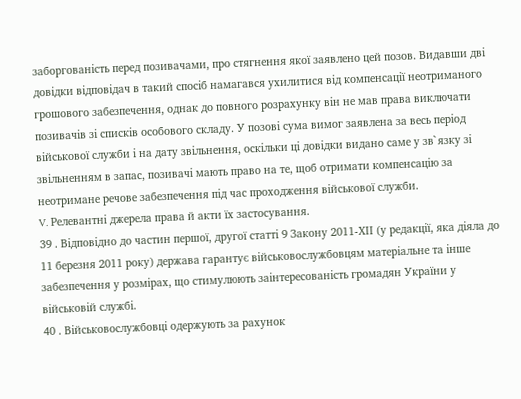заборгованість перед позивачами, про стягнення якої заявлено цей позов. Видавши дві довідки відповідач в такий спосіб намагався ухилитися від компенсації неотриманого грошового забезпечення, однак до повного розрахунку він не мав права виключати позивачів зі списків особового складу. У позові сума вимог заявлена за весь період військової служби і на дату звільнення, оскільки ці довідки видано саме у зв`язку зі звільненням в запас, позивачі мають право на те, щоб отримати компенсацію за неотримане речове забезпечення під час проходження військової служби.
V. Релевантні джерела права й акти їх застосування.
39 . Відповідно до частин першої, другої статті 9 Закону 2011-ХІІ (у редакції, яка діяла до 11 березня 2011 року) держава гарантує військовослужбовцям матеріальне та інше забезпечення у розмірах, що стимулюють заінтересованість громадян України у військовій службі.
40 . Військовослужбовці одержують за рахунок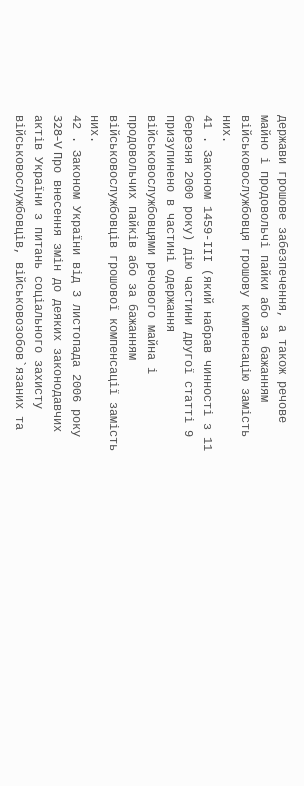держави грошове забезпечення, а також речове майно і продовольчі пайки або за бажанням військовослужбовця грошову компенсацію замість них.
41 . Законом 1459-ІІІ (який набрав чинності з 11 березня 2000 року) дію частини другої статті 9 призупинено в частині одержання військовослужбовцями речового майна і продовольчих пайків або за бажанням військовослужбовців грошової компенсації замість них.
42 . Законом України від 3 листопада 2006 року 328-V Про внесення змін до деяких законодавчих актів України з питань соціального захисту військовослужбовців, військовозобов`язаних та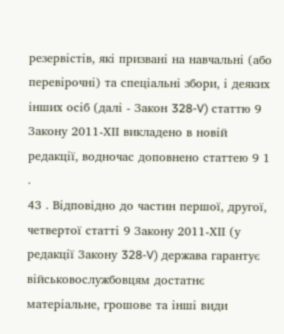резервістів, які призвані на навчальні (або перевірочні) та спеціальні збори, і деяких інших осіб (далі - Закон 328-V) статтю 9 Закону 2011-ХІІ викладено в новій редакції, водночас доповнено статтею 9 1 .
43 . Відповідно до частин першої, другої, четвертої статті 9 Закону 2011-ХІІ (у редакції Закону 328-V) держава гарантує військовослужбовцям достатнє матеріальне, грошове та інші види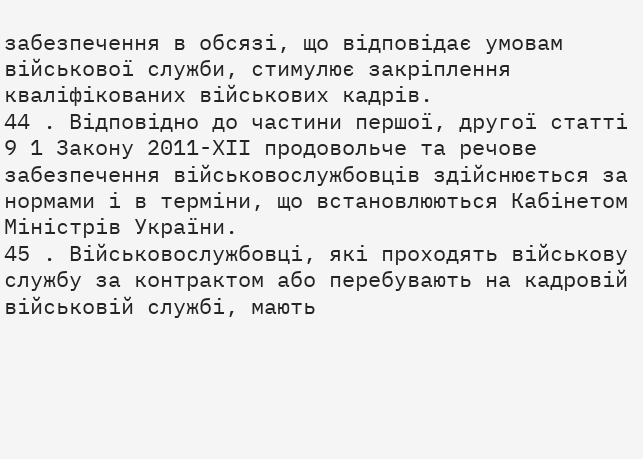забезпечення в обсязі, що відповідає умовам військової служби, стимулює закріплення кваліфікованих військових кадрів.
44 . Відповідно до частини першої, другої статті 9 1 Закону 2011-ХІІ продовольче та речове забезпечення військовослужбовців здійснюється за нормами і в терміни, що встановлюються Кабінетом Міністрів України.
45 . Військовослужбовці, які проходять військову службу за контрактом або перебувають на кадровій військовій службі, мають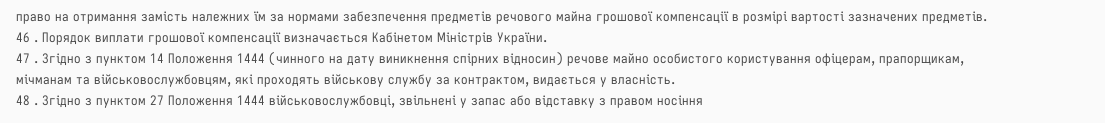право на отримання замість належних їм за нормами забезпечення предметів речового майна грошової компенсації в розмірі вартості зазначених предметів.
46 . Порядок виплати грошової компенсації визначається Кабінетом Міністрів України.
47 . Згідно з пунктом 14 Положення 1444 (чинного на дату виникнення спірних відносин) речове майно особистого користування офіцерам, прапорщикам, мічманам та військовослужбовцям, які проходять військову службу за контрактом, видається у власність.
48 . Згідно з пунктом 27 Положення 1444 військовослужбовці, звільнені у запас або відставку з правом носіння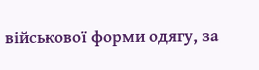військової форми одягу, за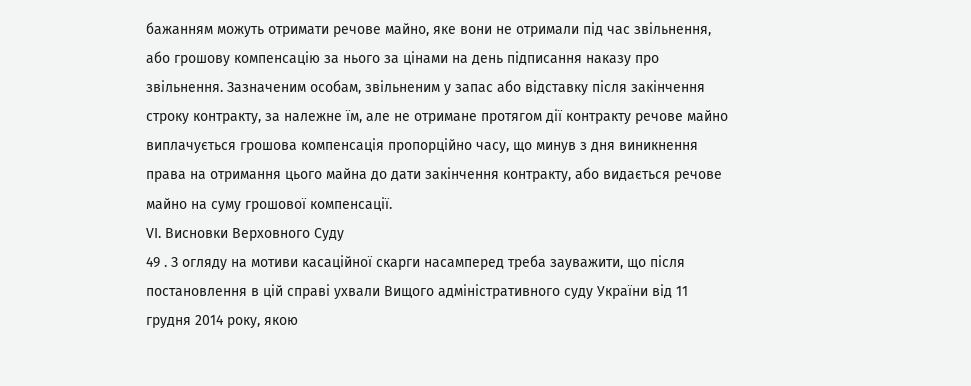бажанням можуть отримати речове майно, яке вони не отримали під час звільнення, або грошову компенсацію за нього за цінами на день підписання наказу про звільнення. Зазначеним особам, звільненим у запас або відставку після закінчення строку контракту, за належне їм, але не отримане протягом дії контракту речове майно виплачується грошова компенсація пропорційно часу, що минув з дня виникнення права на отримання цього майна до дати закінчення контракту, або видається речове майно на суму грошової компенсації.
VІ. Висновки Верховного Суду
49 . З огляду на мотиви касаційної скарги насамперед треба зауважити, що після постановлення в цій справі ухвали Вищого адміністративного суду України від 11 грудня 2014 року, якою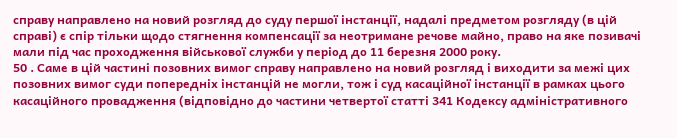справу направлено на новий розгляд до суду першої інстанції, надалі предметом розгляду (в цій справі) є спір тільки щодо стягнення компенсації за неотримане речове майно, право на яке позивачі мали під час проходження військової служби у період до 11 березня 2000 року.
50 . Саме в цій частині позовних вимог справу направлено на новий розгляд і виходити за межі цих позовних вимог суди попередніх інстанцій не могли, тож і суд касаційної інстанції в рамках цього касаційного провадження (відповідно до частини четвертої статті 341 Кодексу адміністративного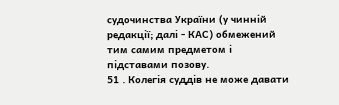судочинства України (у чинній редакції; далі - КАС) обмежений тим самим предметом і підставами позову.
51 . Колегія суддів не може давати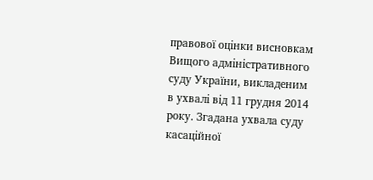правової оцінки висновкам Вищого адміністративного суду України, викладеним в ухвалі від 11 грудня 2014 року. Згадана ухвала суду касаційної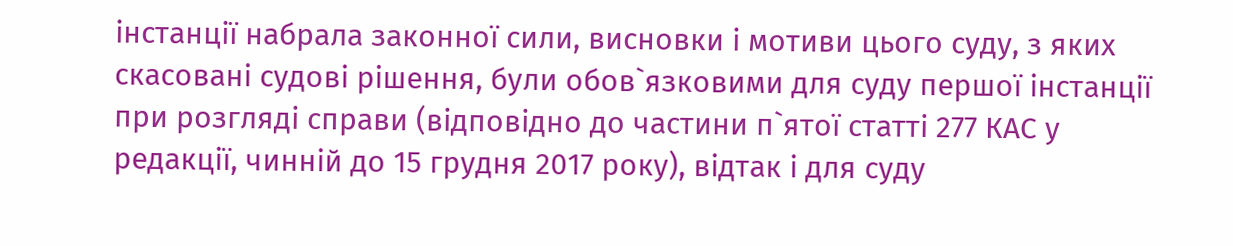інстанції набрала законної сили, висновки і мотиви цього суду, з яких скасовані судові рішення, були обов`язковими для суду першої інстанції при розгляді справи (відповідно до частини п`ятої статті 277 КАС у редакції, чинній до 15 грудня 2017 року), відтак і для суду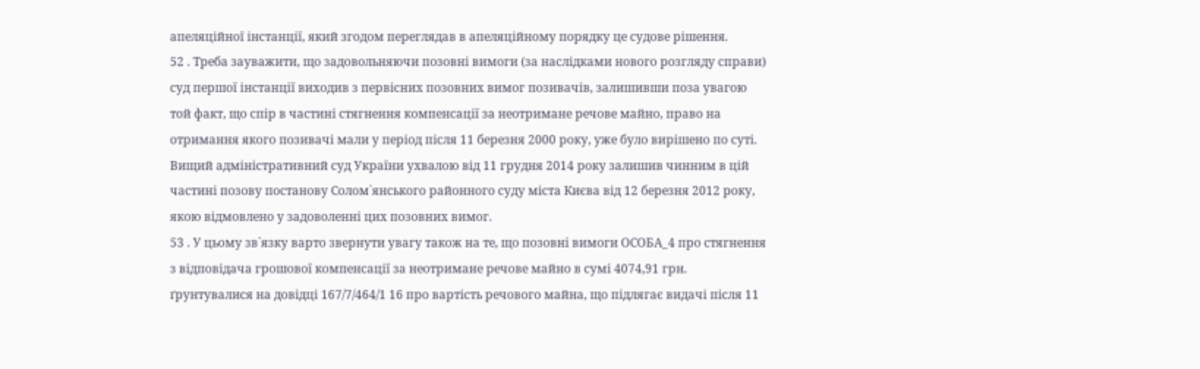апеляційної інстанції, який згодом переглядав в апеляційному порядку це судове рішення.
52 . Треба зауважити, що задовольняючи позовні вимоги (за наслідками нового розгляду справи) суд першої інстанції виходив з первісних позовних вимог позивачів, залишивши поза увагою той факт, що спір в частині стягнення компенсації за неотримане речове майно, право на отримання якого позивачі мали у період після 11 березня 2000 року, уже було вирішено по суті. Вищий адміністративний суд України ухвалою від 11 грудня 2014 року залишив чинним в цій частині позову постанову Солом`янського районного суду міста Києва від 12 березня 2012 року, якою відмовлено у задоволенні цих позовних вимог.
53 . У цьому зв`язку варто звернути увагу також на те, що позовні вимоги ОСОБА_4 про стягнення з відповідача грошової компенсації за неотримане речове майно в сумі 4074,91 грн. ґрунтувалися на довідці 167/7/464/1 16 про вартість речового майна, що підлягає видачі після 11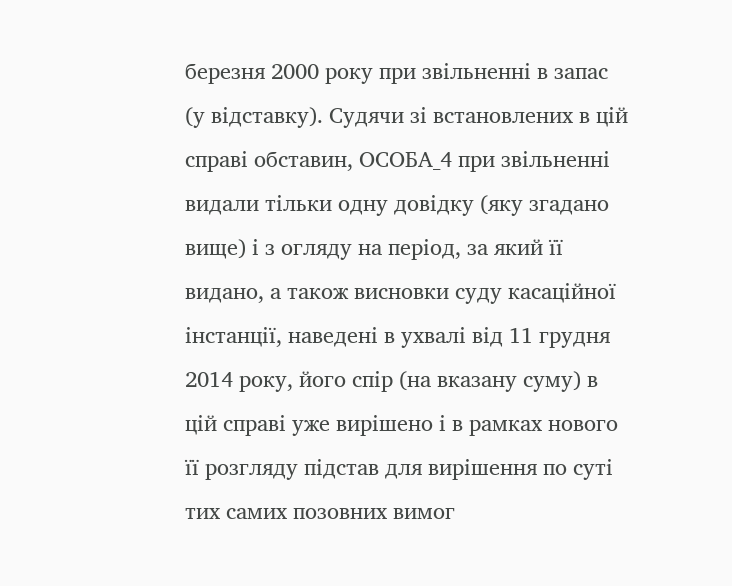березня 2000 року при звільненні в запас (у відставку). Судячи зі встановлених в цій справі обставин, ОСОБА_4 при звільненні видали тільки одну довідку (яку згадано вище) і з огляду на період, за який її видано, а також висновки суду касаційної інстанції, наведені в ухвалі від 11 грудня 2014 року, його спір (на вказану суму) в цій справі уже вирішено і в рамках нового її розгляду підстав для вирішення по суті тих самих позовних вимог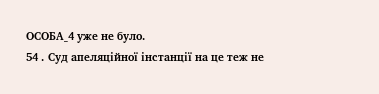ОСОБА_4 уже не було.
54 . Суд апеляційної інстанції на це теж не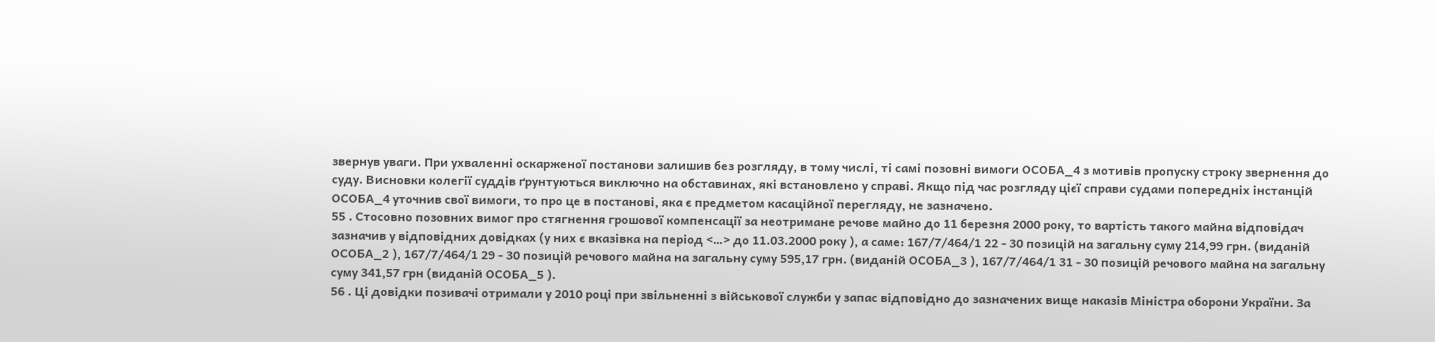звернув уваги. При ухваленні оскарженої постанови залишив без розгляду, в тому числі, ті самі позовні вимоги ОСОБА_4 з мотивів пропуску строку звернення до суду. Висновки колегії суддів ґрунтуються виключно на обставинах, які встановлено у справі. Якщо під час розгляду цієї справи судами попередніх інстанцій ОСОБА_4 уточнив свої вимоги, то про це в постанові, яка є предметом касаційної перегляду, не зазначено.
55 . Стосовно позовних вимог про стягнення грошової компенсації за неотримане речове майно до 11 березня 2000 року, то вартість такого майна відповідач зазначив у відповідних довідках (у них є вказівка на період <…> до 11.03.2000 року ), а саме: 167/7/464/1 22 - 30 позицій на загальну суму 214,99 грн. (виданій ОСОБА_2 ), 167/7/464/1 29 - 30 позицій речового майна на загальну суму 595,17 грн. (виданій ОСОБА_3 ), 167/7/464/1 31 - 30 позицій речового майна на загальну суму 341,57 грн (виданій ОСОБА_5 ).
56 . Ці довідки позивачі отримали у 2010 році при звільненні з військової служби у запас відповідно до зазначених вище наказів Міністра оборони України. За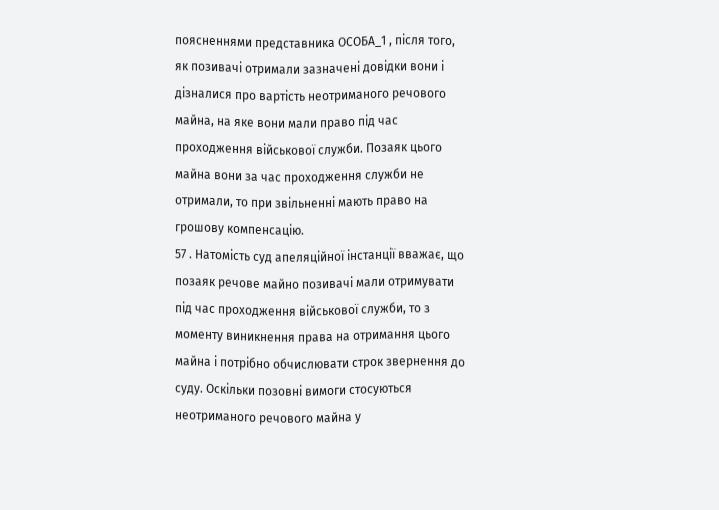поясненнями представника ОСОБА_1 , після того, як позивачі отримали зазначені довідки вони і дізналися про вартість неотриманого речового майна, на яке вони мали право під час проходження військової служби. Позаяк цього майна вони за час проходження служби не отримали, то при звільненні мають право на грошову компенсацію.
57 . Натомість суд апеляційної інстанції вважає, що позаяк речове майно позивачі мали отримувати під час проходження військової служби, то з моменту виникнення права на отримання цього майна і потрібно обчислювати строк звернення до суду. Оскільки позовні вимоги стосуються неотриманого речового майна у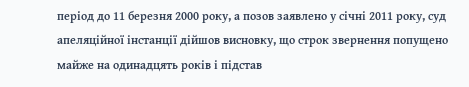період до 11 березня 2000 року, а позов заявлено у січні 2011 року, суд апеляційної інстанції дійшов висновку, що строк звернення попущено майже на одинадцять років і підстав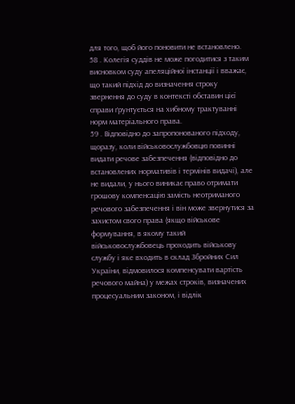для того, щоб його поновити не встановлено.
58 . Колегія суддів не може погодитися з таким висновком суду апеляційної інстанції і вважає, що такий підхід до визначення строку звернення до суду в контексті обставин цієї справи ґрунтується на хибному трактуванні норм матеріального права.
59 . Відповідно до запропонованого підходу, щоразу, коли військовослужбовцю повинні видати речове забезпечення (відповідно до встановлених нормативів і термінів видачі), але не видали, у нього виникає право отримати грошову компенсацію замість неотриманого речового забезпечення і він може звернутися за захистом свого права (якщо військове формування, в якому такий військовослужбовець проходить військову службу і яке входить в склад Збройних Сил України, відмовилося компенсувати вартість речового майна) у межах строків, визначених процесуальним законом, і відлік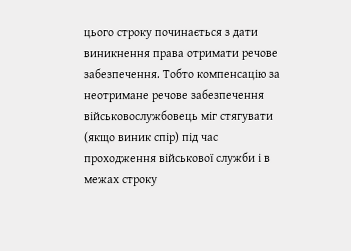цього строку починається з дати виникнення права отримати речове забезпечення. Тобто компенсацію за неотримане речове забезпечення військовослужбовець міг стягувати (якщо виник спір) під час проходження військової служби і в межах строку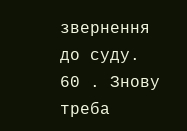звернення до суду.
60 . Знову треба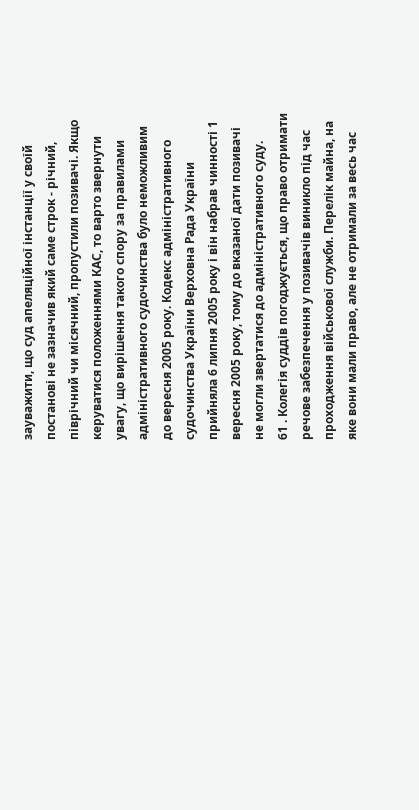зауважити, що суд апеляційної інстанції у своїй постанові не зазначив який саме строк - річний, піврічний чи місячний, пропустили позивачі. Якщо керуватися положеннями КАС, то варто звернути увагу, що вирішення такого спору за правилами адміністративного судочинства було неможливим до вересня 2005 року. Кодекс адміністративного судочинства України Верховна Рада України прийняла 6 липня 2005 року і він набрав чинності 1 вересня 2005 року, тому до вказаної дати позивачі не могли звертатися до адміністративного суду.
61 . Колегія суддів погоджується, що право отримати речове забезпечення у позивачів виникло під час проходження військової служби. Перелік майна, на яке вони мали право, але не отримали за весь час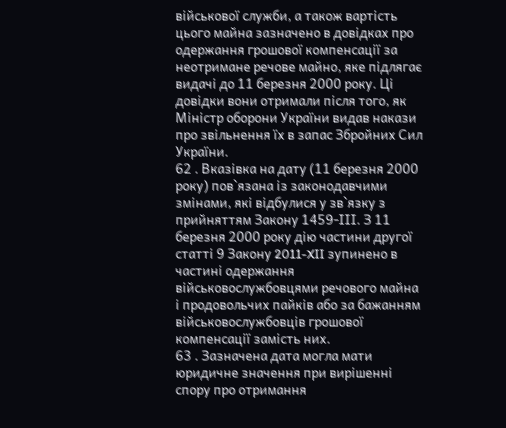військової служби, а також вартість цього майна зазначено в довідках про одержання грошової компенсації за неотримане речове майно, яке підлягає видачі до 11 березня 2000 року. Ці довідки вони отримали після того, як Міністр оборони України видав накази про звільнення їх в запас Збройних Сил України.
62 . Вказівка на дату (11 березня 2000 року) пов`язана із законодавчими змінами, які відбулися у зв`язку з прийняттям Закону 1459-ІІІ. З 11 березня 2000 року дію частини другої статті 9 Закону 2011-XII зупинено в частині одержання військовослужбовцями речового майна і продовольчих пайків або за бажанням військовослужбовців грошової компенсації замість них.
63 . Зазначена дата могла мати юридичне значення при вирішенні спору про отримання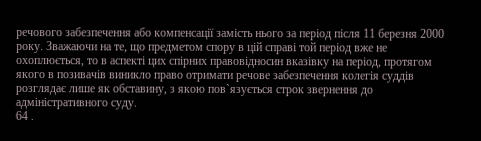речового забезпечення або компенсації замість нього за період після 11 березня 2000 року. Зважаючи на те, що предметом спору в цій справі той період вже не охоплюється, то в аспекті цих спірних правовідносин вказівку на період, протягом якого в позивачів виникло право отримати речове забезпечення колегія суддів розглядає лише як обставину, з якою пов`язується строк звернення до адміністративного суду.
64 .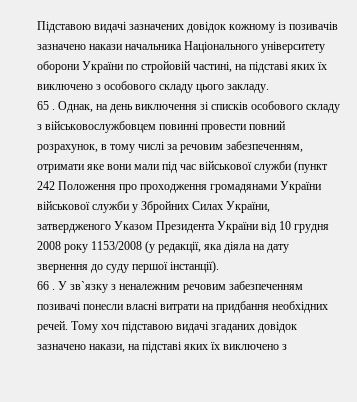Підставою видачі зазначених довідок кожному із позивачів зазначено накази начальника Національного університету оборони України по стройовій частині, на підставі яких їх виключено з особового складу цього закладу.
65 . Однак, на день виключення зі списків особового складу з військовослужбовцем повинні провести повний розрахунок, в тому числі за речовим забезпеченням, отримати яке вони мали під час військової служби (пункт 242 Положення про проходження громадянами України військової служби у Збройних Силах України, затвердженого Указом Президента України від 10 грудня 2008 року 1153/2008 (у редакції, яка діяла на дату звернення до суду першої інстанції).
66 . У зв`язку з неналежним речовим забезпеченням позивачі понесли власні витрати на придбання необхідних речей. Тому хоч підставою видачі згаданих довідок зазначено накази, на підставі яких їх виключено з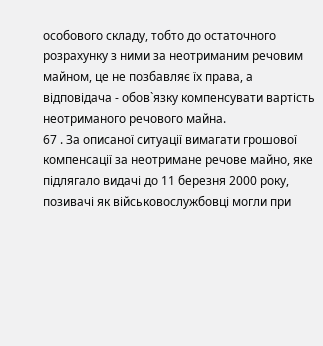особового складу, тобто до остаточного розрахунку з ними за неотриманим речовим майном, це не позбавляє їх права, а відповідача - обов`язку компенсувати вартість неотриманого речового майна.
67 . За описаної ситуації вимагати грошової компенсації за неотримане речове майно, яке підлягало видачі до 11 березня 2000 року, позивачі як військовослужбовці могли при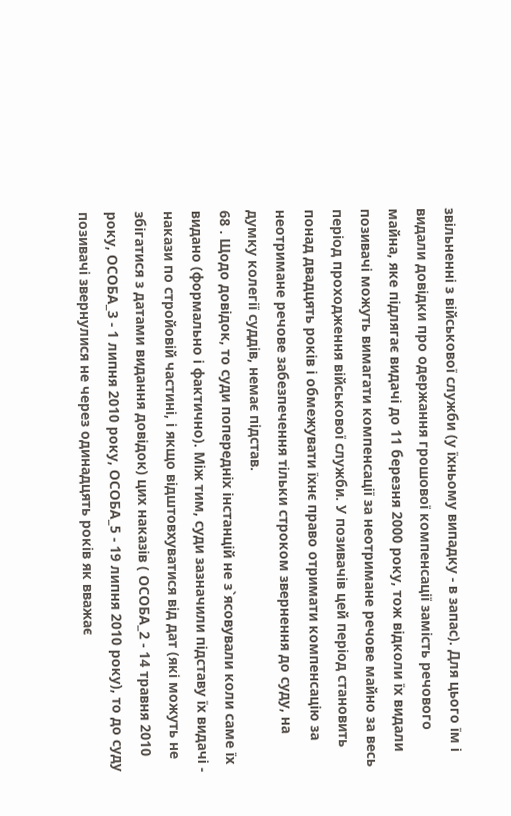звільненні з військової служби (у їхньому випадку - в запас). Для цього їм і видали довідки про одержання грошової компенсації замість речового майна, яке підлягає видачі до 11 березня 2000 року, тож відколи їх видали позивачі можуть вимагати компенсації за неотримане речове майно за весь період проходження військової служби. У позивачів цей період становить понад двадцять років і обмежувати їхнє право отримати компенсацію за неотримане речове забезпечення тільки строком звернення до суду, на думку колегії суддів, немає підстав.
68 . Щодо довідок, то суди попередніх інстанцій не з`ясовували коли саме їх видано (формально і фактично). Між тим, суди зазначили підставу їх видачі - накази по стройовій частині, і якщо відштовхуватися від дат (які можуть не збігатися з датами видання довідок) цих наказів ( ОСОБА_2 - 14 травня 2010 року, ОСОБА_3 - 1 липня 2010 року, ОСОБА_5 - 19 липня 2010 року), то до суду позивачі звернулися не через одинадцять років як вважає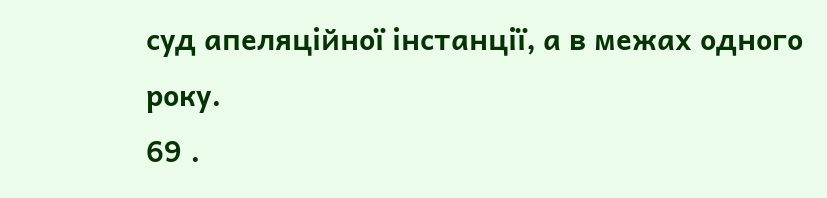суд апеляційної інстанції, а в межах одного року.
69 .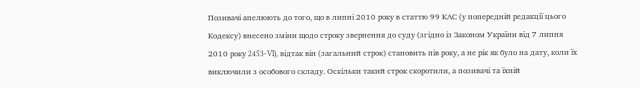Позивачі апелюють до того, що в липні 2010 року в статтю 99 КАС (у попередній редакції цього Кодексу) внесено зміни щодо строку звернення до суду (згідно із Законом України від 7 липня 2010 року 2453-VI), відтак він (загальний строк) становить пів року, а не рік як було на дату, коли їх виключили з особового складу. Оскільки такий строк скоротили, а позивачі та їхній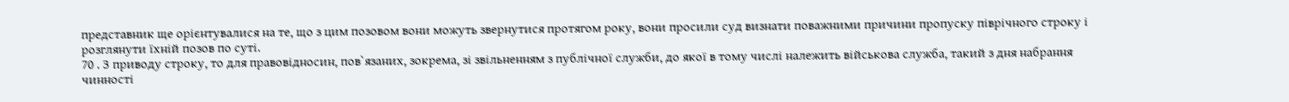представник ще орієнтувалися на те, що з цим позовом вони можуть звернутися протягом року, вони просили суд визнати поважними причини пропуску піврічного строку і розглянути їхній позов по суті.
70 . З приводу строку, то для правовідносин, пов`язаних, зокрема, зі звільненням з публічної служби, до якої в тому числі належить військова служба, такий з дня набрання чинності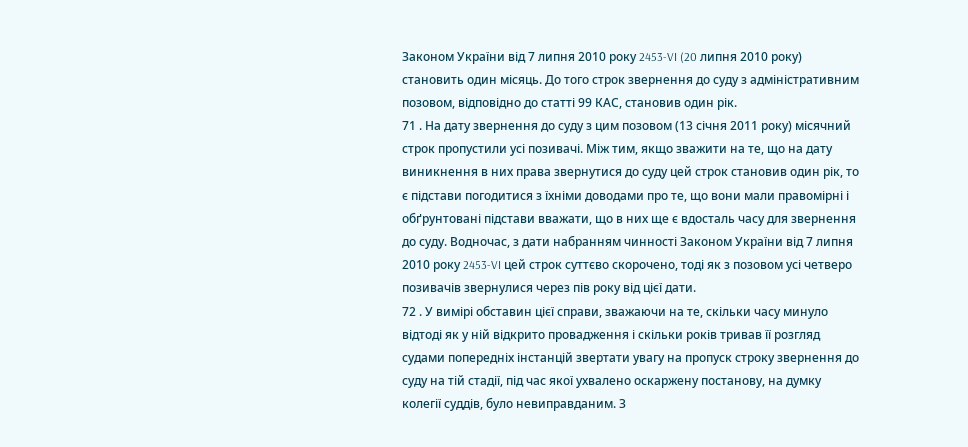Законом України від 7 липня 2010 року 2453-VI (20 липня 2010 року) становить один місяць. До того строк звернення до суду з адміністративним позовом, відповідно до статті 99 КАС, становив один рік.
71 . На дату звернення до суду з цим позовом (13 січня 2011 року) місячний строк пропустили усі позивачі. Між тим, якщо зважити на те, що на дату виникнення в них права звернутися до суду цей строк становив один рік, то є підстави погодитися з їхніми доводами про те, що вони мали правомірні і обґрунтовані підстави вважати, що в них ще є вдосталь часу для звернення до суду. Водночас, з дати набранням чинності Законом України від 7 липня 2010 року 2453-VI цей строк суттєво скорочено, тоді як з позовом усі четверо позивачів звернулися через пів року від цієї дати.
72 . У вимірі обставин цієї справи, зважаючи на те, скільки часу минуло відтоді як у ній відкрито провадження і скільки років тривав її розгляд судами попередніх інстанцій звертати увагу на пропуск строку звернення до суду на тій стадії, під час якої ухвалено оскаржену постанову, на думку колегії суддів, було невиправданим. З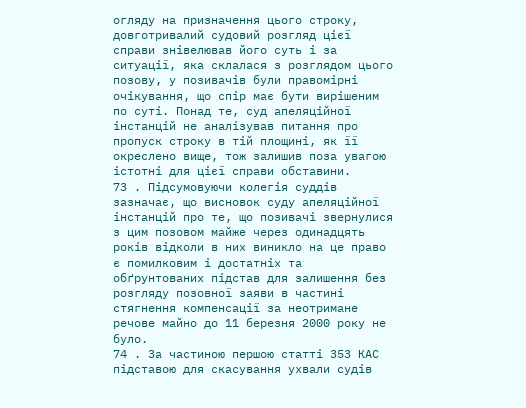огляду на призначення цього строку, довготривалий судовий розгляд цієї справи знівелював його суть і за ситуації, яка склалася з розглядом цього позову, у позивачів були правомірні очікування, що спір має бути вирішеним по суті. Понад те, суд апеляційної інстанцій не аналізував питання про пропуск строку в тій площині, як її окреслено вище, тож залишив поза увагою істотні для цієї справи обставини.
73 . Підсумовуючи колегія суддів зазначає, що висновок суду апеляційної інстанцій про те, що позивачі звернулися з цим позовом майже через одинадцять років відколи в них виникло на це право є помилковим і достатніх та обґрунтованих підстав для залишення без розгляду позовної заяви в частині стягнення компенсації за неотримане речове майно до 11 березня 2000 року не було.
74 . За частиною першою статті 353 КАС підставою для скасування ухвали судів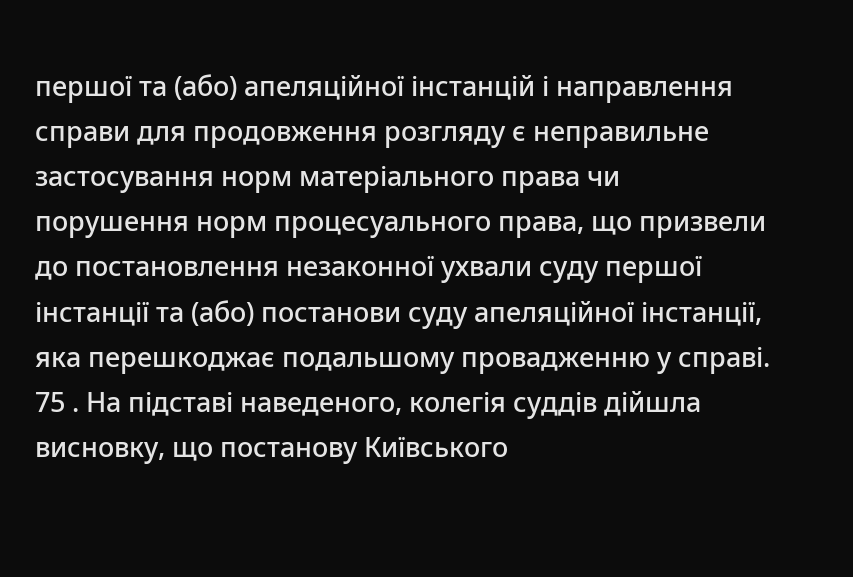першої та (або) апеляційної інстанцій і направлення справи для продовження розгляду є неправильне застосування норм матеріального права чи порушення норм процесуального права, що призвели до постановлення незаконної ухвали суду першої інстанції та (або) постанови суду апеляційної інстанції, яка перешкоджає подальшому провадженню у справі.
75 . На підставі наведеного, колегія суддів дійшла висновку, що постанову Київського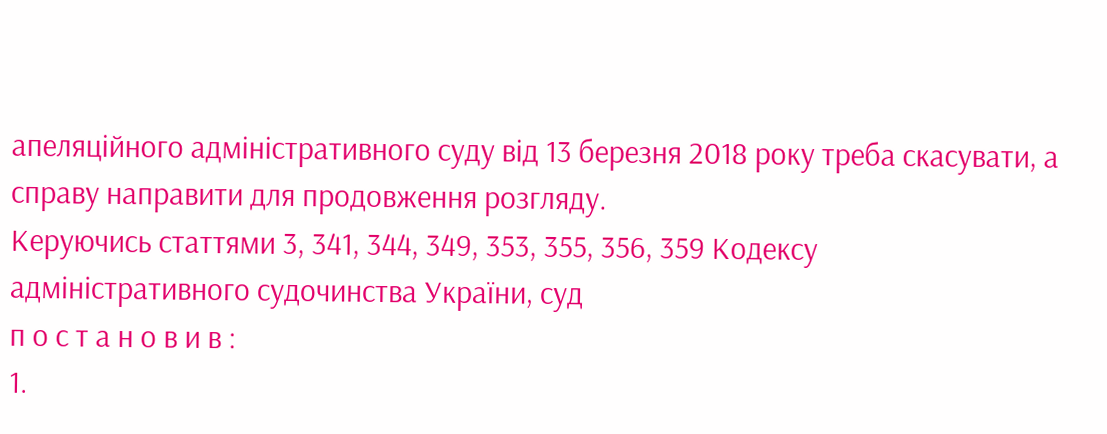апеляційного адміністративного суду від 13 березня 2018 року треба скасувати, а справу направити для продовження розгляду.
Керуючись статтями 3, 341, 344, 349, 353, 355, 356, 359 Кодексу адміністративного судочинства України, суд
п о с т а н о в и в :
1.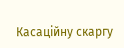Касаційну скаргу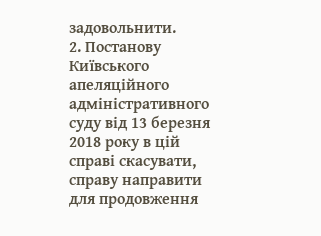задовольнити.
2. Постанову Київського апеляційного адміністративного суду від 13 березня 2018 року в цій справі скасувати, справу направити для продовження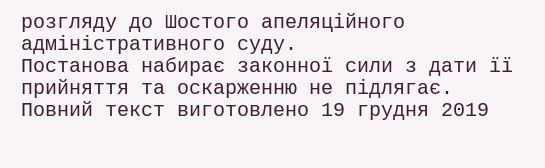розгляду до Шостого апеляційного адміністративного суду.
Постанова набирає законної сили з дати її прийняття та оскарженню не підлягає.
Повний текст виготовлено 19 грудня 2019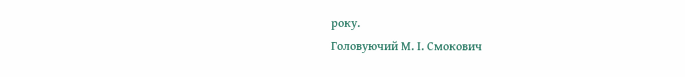року.
Головуючий М. І. Смокович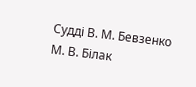Судді В. М. Бевзенко
М. В. Білак